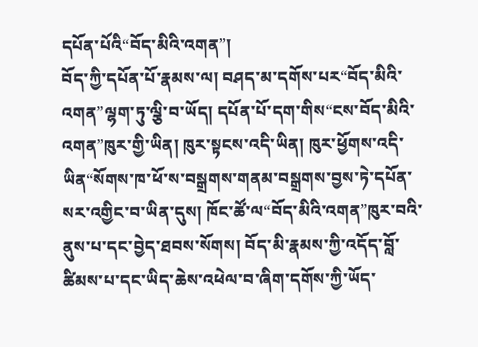དཔོན་པོའི“བོད་མིའི་འགན”།
བོད་ཀྱི་དཔོན་པོ་རྣམས་ལ། བཤད་མ་དགོས་པར“བོད་མིའི་འགན”ལྷག་ཏུ་ལྕི་བ་ཡོད། དཔོན་པོ་དག་གིས“ངས་བོད་མིའི་འགན”ཁུར་གྱི་ཡིན། ཁུར་སྟངས་འདི་ཡིན། ཁུར་ཕྱོགས་འདི་ཡིན“སོགས་ཁ་ཕོ་ས་བསྒྲགས་གནམ་བསྒྲགས་བྱས་ཏེ་དཔོན་སར་འགྱིང་བ་ཡིན་དུས། ཁོང་ཚོ་ལ“བོད་མིའི་འགན”ཁུར་བའི་ནུས་པ་དང་བྱེད་ཐབས་སོགས། བོད་མི་རྣམས་ཀྱི་འདོད་བློ་ཚིམས་པ་དང་ཡིད་ཆེས་འཕེལ་བ་ཞིག་དགོས་ཀྱི་ཡོད་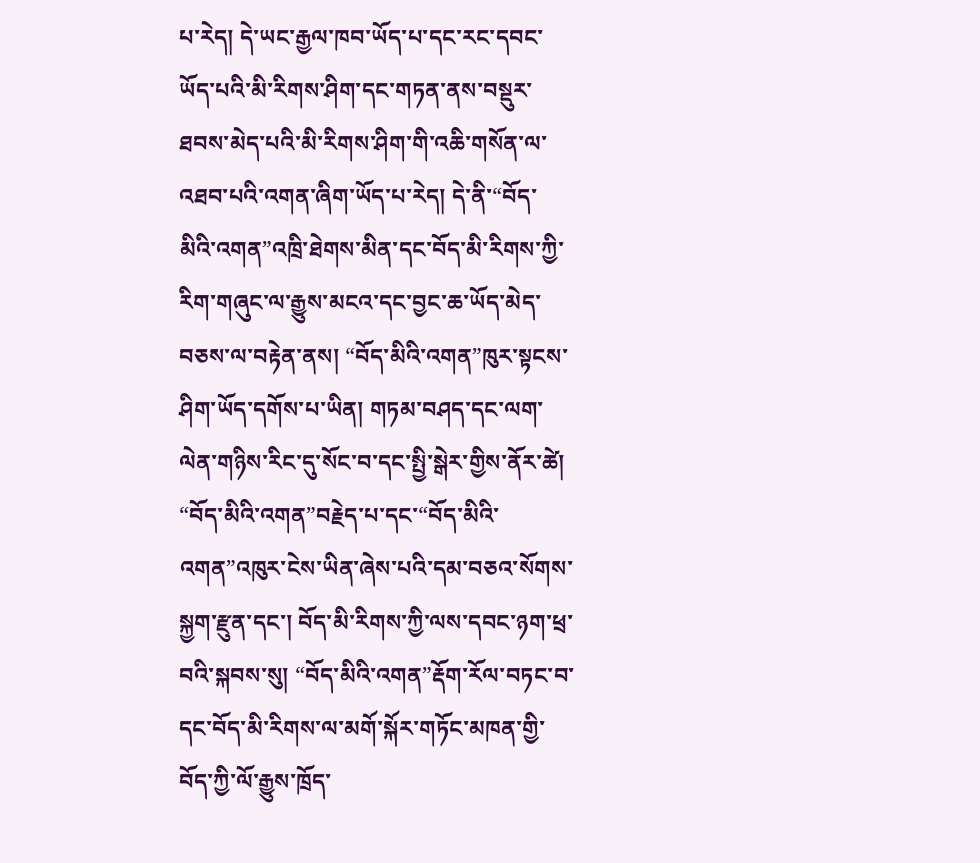པ་རེད། དེ་ཡང་རྒྱལ་ཁབ་ཡོད་པ་དང་རང་དབང་ཡོད་པའི་མི་རིགས་ཤིག་དང་གཏན་ནས་བསྡུར་ཐབས་མེད་པའི་མི་རིགས་ཤིག་གི་འཆི་གསོན་ལ་འཐབ་པའི་འགན་ཞིག་ཡོད་པ་རེད། དེ་ནི་“བོད་མིའི་འགན”འཁྲི་ཐེགས་མིན་དང་བོད་མི་རིགས་ཀྱི་རིག་གཞུང་ལ་རྒྱུས་མངའ་དང་བྱང་ཆ་ཡོད་མེད་བཅས་ལ་བརྟེན་ནས། “བོད་མིའི་འགན”ཁུར་སྟངས་ཤིག་ཡོད་དགོས་པ་ཡིན། གཏམ་བཤད་དང་ལག་ལེན་གཉིས་རིང་དུ་སོང་བ་དང་སྤྱི་སྒེར་གྱིས་ནོར་ཚེ། “བོད་མིའི་འགན”བརྗེད་པ་དང་“བོད་མིའི་འགན”འཁུར་ངེས་ཡིན་ཞེས་པའི་དམ་བཅའ་སོགས་སྐྱག་རྫུན་དང་། བོད་མི་རིགས་ཀྱི་ལས་དབང་ཉག་ཕྲ་བའི་སྐབས་སུ། “བོད་མིའི་འགན”རྡོག་རོལ་བཏང་བ་དང་བོད་མི་རིགས་ལ་མགོ་སྐོར་གཏོང་མཁན་གྱི་བོད་ཀྱི་ལོ་རྒྱུས་ཁྲོད་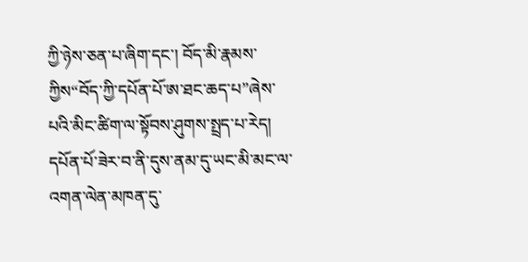ཀྱི་ཉེས་ཅན་པ་ཞིག་དང་། བོད་མི་རྣམས་ཀྱིས“བོད་ཀྱི་དཔོན་པོ་ཨ་ཐང་ཆད་པ”ཞེས་པའི་མིང་ཚིག་ལ་སྟོབས་ཤུགས་སྤྲད་པ་རེད། དཔོན་པོ་ཟེར་བ་ནི་དུས་ནམ་དུ་ཡང་མི་མང་ལ་འགན་ལེན་མཁན་དུ་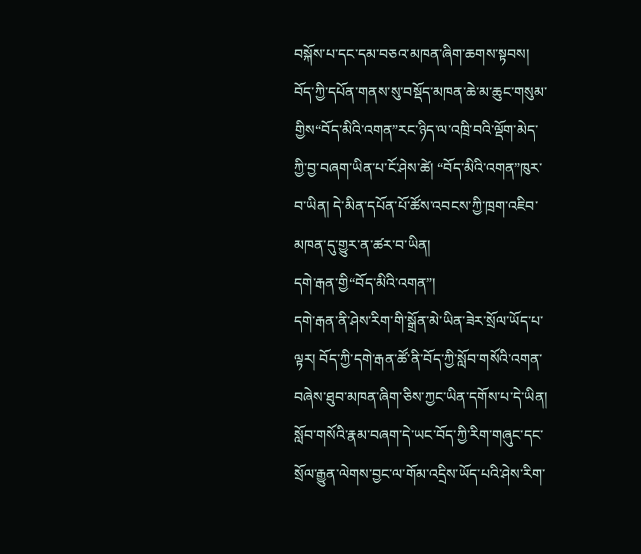བསྐོས་པ་དང་དམ་བཅའ་མཁན་ཞིག་ཆགས་སྟབས། བོད་ཀྱི་དཔོན་གནས་སུ་བསྡོད་མཁན་ཆེ་མ་ཆུང་གསུམ་གྱིས“བོད་མིའི་འགན”རང་ཉིད་ལ་འཁྲི་བའི་ལྡོག་མེད་ཀྱི་བྱ་བཞག་ཡིན་པ་ངོ་ཤེས་ཚེ། “བོད་མིའི་འགན”ཁུར་བ་ཡིན། དེ་མིན་དཔོན་པོ་ཚོས་འབངས་ཀྱི་ཁྲག་འཇིབ་མཁན་དུ་གྱུར་ན་ཚར་བ་ཡིན།
དགེ་རྒན་གྱི“བོད་མིའི་འགན”།
དགེ་རྒན་ནི་ཤེས་རིག་གི་སྒྲོན་མེ་ཡིན་ཟེར་སྲོལ་ཡོད་པ་ལྟར། བོད་ཀྱི་དགེ་རྒན་ཚོ་ནི་བོད་ཀྱི་སློབ་གསོའི་འགན་བཞེས་ཐུབ་མཁན་ཞིག་ཅིས་ཀྱང་ཡིན་དགོས་པ་དེ་ཡིན། སློབ་གསོའི་རྣམ་བཞག་དེ་ཡང་བོད་ཀྱི་རིག་གཞུང་དང་སྲོལ་རྒྱུན་ལེགས་བྱང་ལ་གོམ་འདྲིས་ཡོད་པའི་ཤེས་རིག་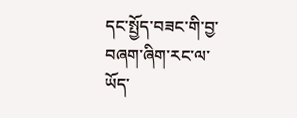དང་སྤྱོད་བཟང་གི་བྱ་བཞག་ཞིག་རང་ལ་ཡོད་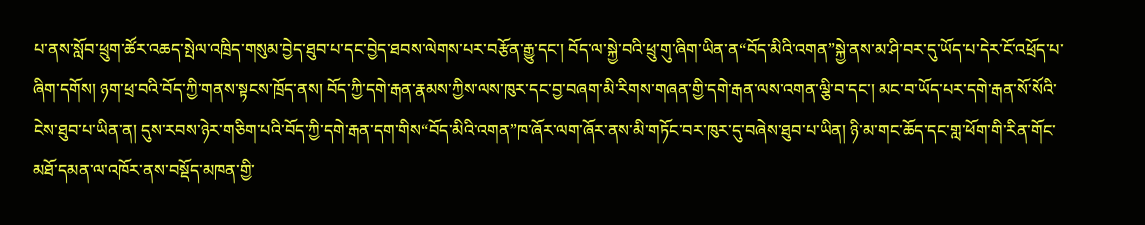པ་ནས་སློབ་ཕྲུག་ཚོར་འཆད་སྤེལ་འཁྲིད་གསུམ་བྱེད་ཐུབ་པ་དང་བྱེད་ཐབས་ལེགས་པར་བརྩོན་རྒྱུ་དང་། བོད་ལ་སྐྱེ་བའི་ཕྲུ་གུ་ཞིག་ཡིན་ན“བོད་མིའི་འགན”སྐྱེ་ནས་མ་ཤི་བར་དུ་ཡོད་པ་དེར་ངོ་འཕྲོད་པ་ཞིག་དགོས། ཉག་ཕྲ་བའི་བོད་ཀྱི་གནས་སྟངས་ཁྲོད་ནས། བོད་ཀྱི་དགེ་རྒན་རྣམས་ཀྱིས་ལས་ཁུར་དང་བྱ་བཞག་མི་རིགས་གཞན་གྱི་དགེ་རྒན་ལས་འགན་ལྕི་བ་དང་། མང་བ་ཡོད་པར་དགེ་རྒན་སོ་སོའི་ངེས་ཐུབ་པ་ཡིན་ན། དུས་རབས་ཉེར་གཅིག་པའི་བོད་ཀྱི་དགེ་རྒན་དག་གིས“བོད་མིའི་འགན”ཁ་ཞོར་ལག་ཞོར་ནས་མི་གཏོང་བར་ཁུར་དུ་བཞེས་ཐུབ་པ་ཡིན། ཉི་མ་གང་ཆོད་དང་གླ་ཕོག་གི་རིན་གོང་མཐོ་དམན་ལ་འཁོར་ནས་བསྡོད་མཁན་གྱི་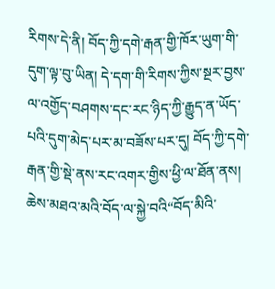རིགས་དེ་ནི། བོད་ཀྱི་དགེ་རྒན་གྱི་ཁོར་ཡུག་གི་དུག་ལྟ་བུ་ཡིན། དེ་དག་གི་རིགས་ཀྱིས་སྔར་བྱས་ལ་འགྱོད་བཤགས་དང་རང་ཉིད་ཀྱི་རྒྱུད་ན་ཡོད་པའི་དུག་མེད་པར་མ་བཟོས་པར་དུ། བོད་ཀྱི་དགེ་རྒན་གྱི་སྡེ་ནས་རང་འགར་གྱིས་ཕྱི་ལ་ཐོན་ནས། ཆེས་མཐའ་མའི་བོད་ལ་སྐྱེ་བའི“བོད་མིའི་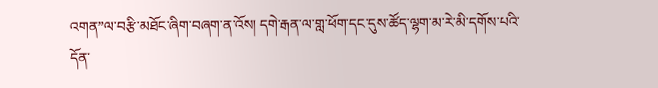འགན”ལ་བརྩི་མཐོང་ཞིག་བཞག་ན་འོས། དགེ་རྒན་ལ་གླ་ཕོག་དང་དུས་ཚོད་ལྷག་མ་རེ་མི་དགོས་པའི་དོན་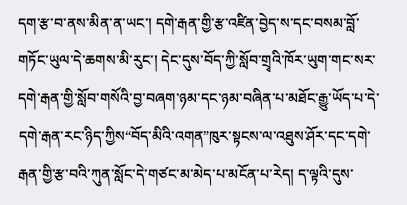དག་རྩ་བ་ནས་མིན་ན་ཡང་། དགེ་རྒན་གྱི་རྩ་འཛིན་བྱེད་ས་དང་བསམ་བློ་གཏོང་ཡུལ་དེ་ཆགས་མི་རུང་། དེང་དུས་བོད་ཀྱི་སློབ་གྲྭའི་ཁོར་ཡུག་གང་སར་དགེ་རྒན་གྱི་སློབ་གསོའི་བྱ་བཞག་ཉམ་དང་ཉམ་བཞིན་པ་མཐོང་རྒྱུ་ཡོད་པ་དེ་དགེ་རྒན་རང་ཉིད་ཀྱིས“བོད་མིའི་འགན”ཁུར་སྟངས་ལ་འཐུས་ཤོར་དང་དགེ་རྒན་གྱི་རྩ་བའི་ཀུན་སློང་དེ་གཙང་མ་མེད་པ་མངོན་པ་རེད། ད་ལྟའི་དུས་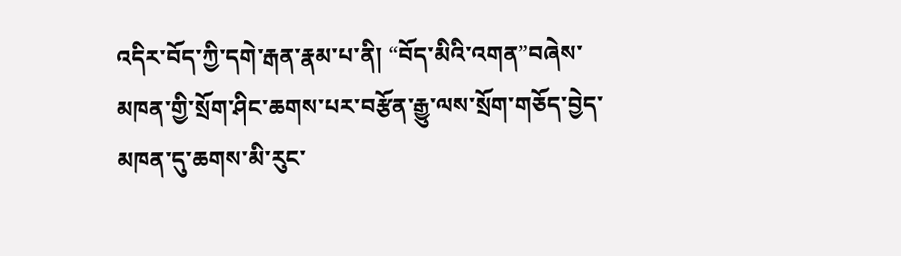འདིར་བོད་ཀྱི་དགེ་རྒན་རྣམ་པ་ནི། “བོད་མིའི་འགན”བཞེས་མཁན་གྱི་སྲོག་ཤིང་ཆགས་པར་བརྩོན་རྒྱུ་ལས་སྲོག་གཅོད་བྱེད་མཁན་དུ་ཆགས་མི་རུང་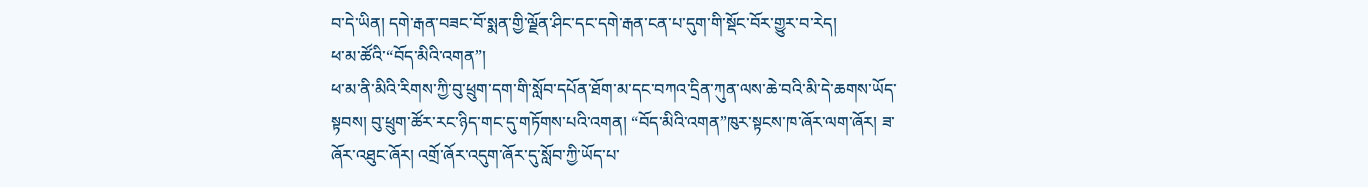བ་དེ་ཡིན། དགེ་རྒན་བཟང་བོ་སྨན་གྱི་ལྗོན་ཤིང་དང་དགེ་རྒན་ངན་པ་དུག་གི་སྡོང་བོར་གྱུར་བ་རེད།
ཕ་མ་ཚོའི་“བོད་མིའི་འགན”།
ཕ་མ་ནི་མིའི་རིགས་ཀྱི་བུ་ཕྲུག་དག་གི་སློབ་དཔོན་ཐོག་མ་དང་བཀའ་དྲིན་ཀུན་ལས་ཆེ་བའི་མི་དེ་ཆགས་ཡོད་སྟབས། བུ་ཕྲུག་ཚོར་རང་ཉིད་གང་དུ་གཏོགས་པའི་འགན། “བོད་མིའི་འགན”ཁུར་སྟངས་ཁ་ཞོར་ལག་ཞོར། ཟ་ཞོར་འཐུང་ཞོར། འགྲོ་ཞོར་འདུག་ཞོར་དུ་སློབ་ཀྱི་ཡོད་པ་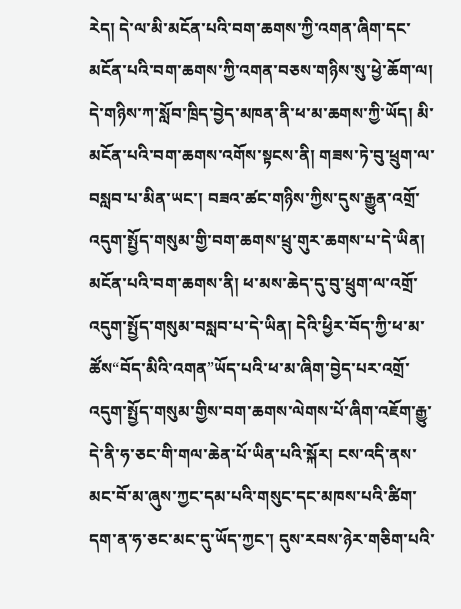རེད། དེ་ལ་མི་མངོན་པའི་བག་ཆགས་ཀྱི་འགན་ཞིག་དང་མངོན་པའི་བག་ཆགས་ཀྱི་འགན་བཅས་གཉིས་སུ་ཕྱེ་ཆོག་ལ། དེ་གཉིས་ཀ་སློབ་ཁྲིད་བྱེད་མཁན་ནི་ཕ་མ་ཆགས་ཀྱི་ཡོད། མི་མངོན་པའི་བག་ཆགས་འགོས་སྟངས་ནི། གཟས་ཏེ་བུ་ཕྲུག་ལ་བསླབ་པ་མིན་ཡང་། བཟའ་ཚང་གཉིས་ཀྱིས་དུས་རྒྱུན་འགྲོ་འདུག་སྤྱོད་གསུམ་གྱི་བག་ཆགས་ཕྲུ་གུར་ཆགས་པ་དེ་ཡིན། མངོན་པའི་བག་ཆགས་ནི། ཕ་མས་ཆེད་དུ་བུ་ཕྲུག་ལ་འགྲོ་འདུག་སྤྱོད་གསུམ་བསླབ་པ་དེ་ཡིན། དེའི་ཕྱིར་བོད་ཀྱི་ཕ་མ་ཚོས“བོད་མིའི་འགན”ཡོད་པའི་ཕ་མ་ཞིག་བྱེད་པར་འགྲོ་འདུག་སྤྱོད་གསུམ་གྱིས་བག་ཆགས་ལེགས་པོ་ཞིག་འཇོག་རྒྱུ་དེ་ནི་ཧ་ཅང་གི་གལ་ཆེན་པོ་ཡིན་པའི་སྐོར། ངས་འདི་ནས་མང་བོ་མ་ཞུས་ཀྱང་དམ་པའི་གསུང་དང་མཁས་པའི་ཚིག་དག་ན་ཧ་ཅང་མང་དུ་ཡོད་ཀྱང་། དུས་རབས་ཉེར་གཅིག་པའི་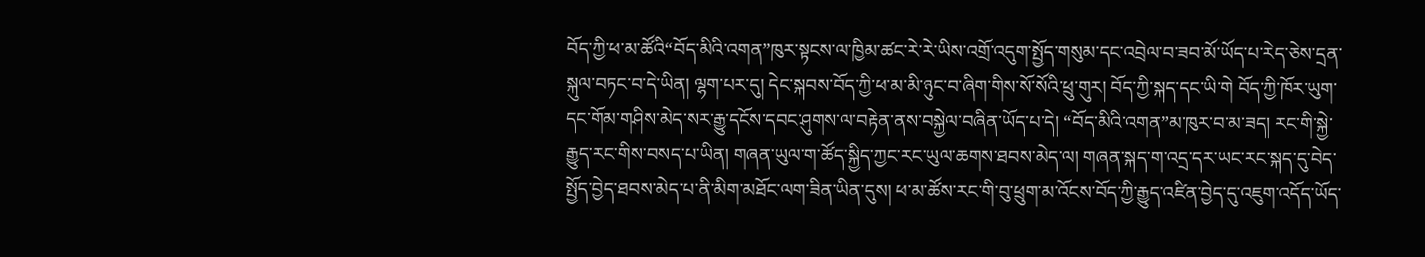བོད་ཀྱི་ཕ་མ་ཚོའི“བོད་མིའི་འགན”ཁུར་སྟངས་ལ་ཁྱིམ་ཚང་རེ་རེ་ཡིས་འགྲོ་འདུག་སྤྱོད་གསུམ་དང་འབྲེལ་བ་ཟབ་མོ་ཡོད་པ་རེད་ཅེས་དྲན་སྐུལ་བཏང་བ་དེ་ཡིན། ལྷག་པར་དུ། དེང་སྐབས་བོད་ཀྱི་ཕ་མ་མི་ཉུང་བ་ཞིག་གིས་སོ་སོའི་ཕྲུ་གུར། བོད་ཀྱི་སྐད་དང་ཡི་གེ བོད་ཀྱི་ཁོར་ཡུག་དང་གོམ་གཤིས་མེད་སར་རྒྱུ་དངོས་དབང་ཤུགས་ལ་བརྟེན་ནས་བསྐྱེལ་བཞིན་ཡོད་པ་དེ། “བོད་མིའི་འགན”མ་ཁུར་བ་མ་ཟད། རང་གི་སྐྱེ་རྒྱུད་རང་གིས་བསད་པ་ཡིན། གཞན་ཡུལ་ག་ཚོད་སྐྱིད་ཀྱང་རང་ཡུལ་ཆགས་ཐབས་མེད་ལ། གཞན་སྐད་ག་འདྲ་དར་ཡང་རང་སྐད་དུ་བེད་སྤྱོད་བྱེད་ཐབས་མེད་པ་ནི་མིག་མཐོང་ལག་ཟིན་ཡིན་དུས། ཕ་མ་ཚོས་རང་གི་བུ་ཕྲུག་མ་འོངས་བོད་ཀྱི་རྒྱུད་འཛིན་བྱེད་དུ་འཇུག་འདོད་ཡོད་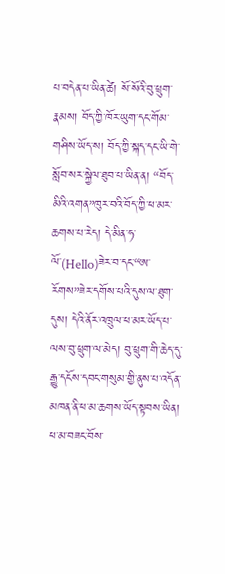པ་བདེན་པ་ཡིན་ཚེ། སོ་སོའི་བུ་ཕྲུག་རྣམས། བོད་ཀྱི་ཁོར་ཡུག་དང་གོམ་གཤིས་ཡོད་ས། བོད་ཀྱི་སྐད་དང་ཡི་གེ་སློབ་སར་སྐྱེལ་ཐུབ་པ་ཡིན་ན། “བོད་མིའི་འགན”ཁུར་བའི་བོད་ཀྱི་ཕ་མར་ཆགས་པ་རེད། དེ་མིན་ཧ་ལོ་(Hello)ཟེར་བ་དང་“ཨ་རོགས”ཟེར་དགོས་པའི་དུས་ལ་ཐུག་དུས། དེའི་ནོར་འཁྲུལ་ཕ་མར་ཡོད་པ་ལས་བུ་ཕྲུག་ལ་མེད། བུ་ཕྲུག་གི་ཆེད་དུ་རྒྱུ་དངོས་དབང་གསུམ་གྱི་ནུས་པ་འདོན་མཁན་ནི་ཕ་མ་ཆགས་ཡོད་སྟབས་ཡིན། ཕ་མ་བཟང་བོས་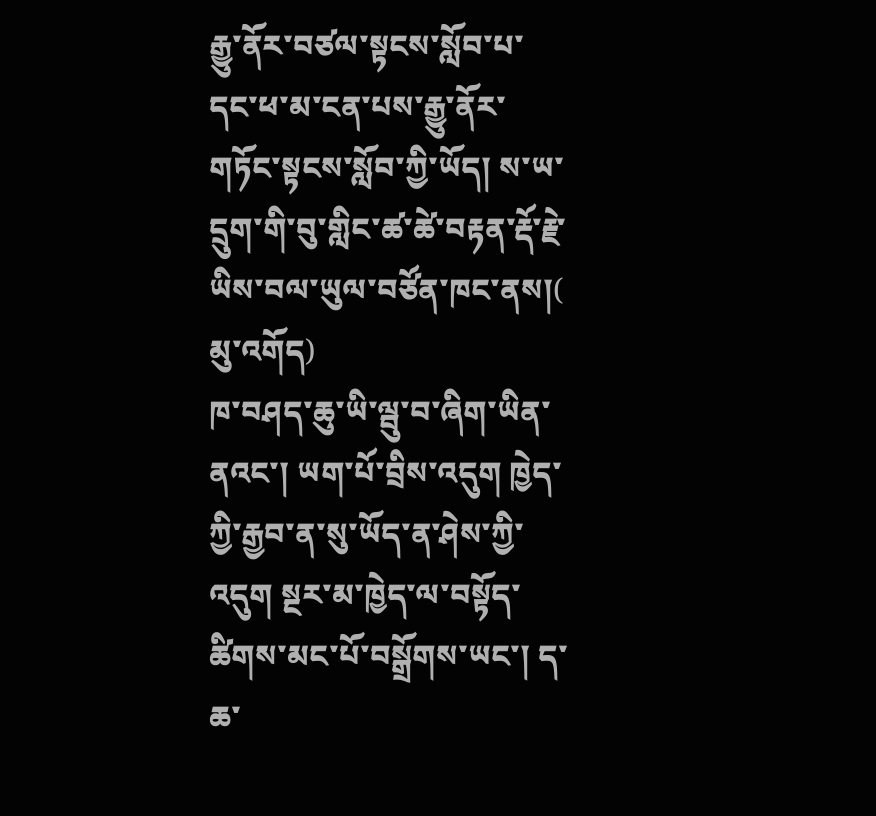རྒྱུ་ནོར་བཙལ་སྟངས་སློབ་པ་དང་ཕ་མ་ངན་པས་རྒྱུ་ནོར་གཏོང་སྟངས་སློབ་ཀྱི་ཡོད། ས་ཡ་དྲུག་གི་བུ་གླིང་ཚ་ཚེ་བརྟན་རྡོ་རྗེ་ཡིས་བལ་ཡུལ་བཙོན་ཁང་ནས།( མུ་འགོད)
ཁ་བཤད་ཆུ་ཡི་ལྦུ་བ་ཞིག་ཡིན་ནའང་། ཡག་པོ་བྲིས་འདུག ཁྱེད་ཀྱི་རྒྱབ་ན་སུ་ཡོད་ན་ཤེས་ཀྱི་འདུག སྔར་མ་ཁྱེད་ལ་བསྟོད་ཚིགས་མང་པོ་བསྒྲོགས་ཡང་། ད་ཆ་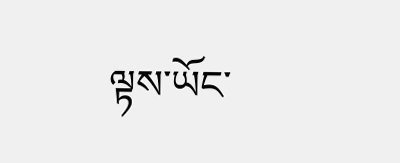ལྟས་ཡོང་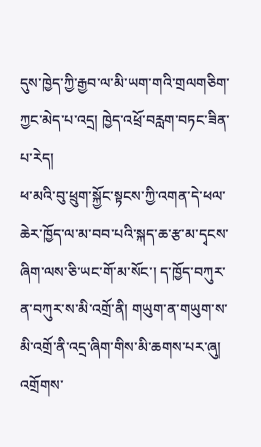དུས་ཁྱེད་ཀྱི་རྒྱབ་ལ་མི་ཡག་གའི་གྲལགཅིག་ཀྱང་མེད་པ་འདྲ། ཁྱེད་འཕྲོ་བརླག་བཏང་ཟིན་པ་རེད།
ཕ་མའི་བུ་ཕྲུག་སྐྱོང་སྟངས་ཀྱི་འགན་དེ་ཕལ་ཆེར་ཁྱོད་ལ་མ་བབ་པའི་སྐད་ཆ་རྩ་མ་དྭངས་ཞིག་ལས་ཅི་ཡང་གོ་མ་སོང་། ད་ཁྱོད་བཀུར་ན་བཀུར་ས་མི་འགྲོ་ནི། གཡུག་ན་གཡུག་ས་མི་འགྲོ་ནི་འདྲ་ཞིག་གིས་མི་ཆགས་པར་ཞུ།
འགྲོགས་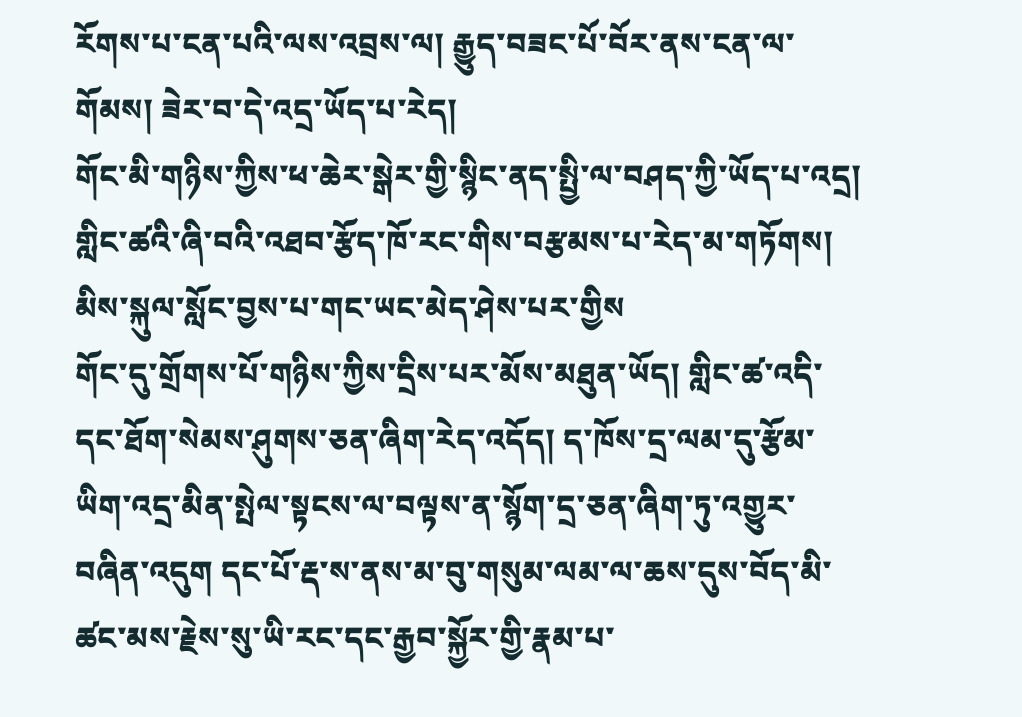རོགས་པ་ངན་པའི་ལས་འབྲས་ལ། རྒྱུད་བཟང་པོ་བོར་ནས་ངན་ལ་གོམས། ཟེར་བ་དེ་འདྲ་ཡོད་པ་རེད།
གོང་མི་གཉིས་ཀྱིས་ཕ་ཆེར་སྒེར་གྱི་སྙིང་ནད་སྤྱི་ལ་བཤད་ཀྱི་ཡོད་པ་འདྲ། གླིང་ཚའི་ཞི་བའི་འཐབ་རྩོད་ཁོ་རང་གིས་བརྩམས་པ་རེད་མ་གཏོགས། མིས་སྐུལ་སློང་བྱས་པ་གང་ཡང་མེད་ཤེས་པར་གྱིས
གོང་དུ་གྲོགས་པོ་གཉིས་ཀྱིས་དྲིས་པར་མོས་མཐུན་ཡོད། གླིང་ཚ་འདི་དང་ཐོག་སེམས་ཤུགས་ཅན་ཞིག་རེད་འདོད། ད་ཁོས་དྲ་ལམ་དུ་རྩོམ་ཡིག་འདྲ་མིན་སྤེལ་སྟངས་ལ་བལྟས་ན་སྙོག་དྲ་ཅན་ཞིག་ཏུ་འགྱུར་བཞིན་འདུག དང་པོ་རྡ་ས་ནས་མ་བུ་གསུམ་ལམ་ལ་ཆས་དུས་བོད་མི་ཚང་མས་རྗེས་སུ་ཡི་རང་དང་རྒྱབ་སྐྱོར་གྱི་རྣམ་པ་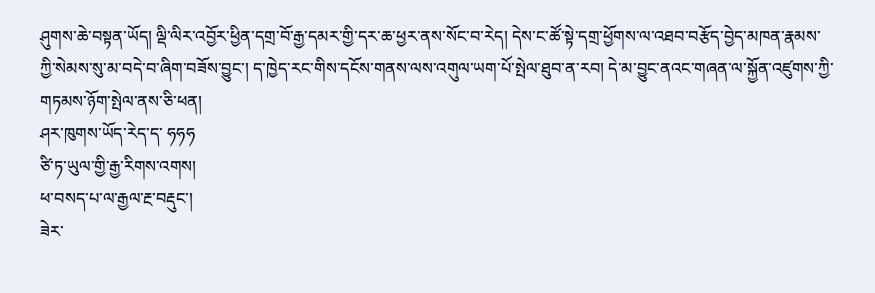ཤུགས་ཆེ་བསྟན་ཡོད། ལྡི་ལིར་འབྱོར་ཕྱིན་དགྲ་བོ་རྒྱ་དམར་གྱི་དར་ཆ་ཕྱར་ནས་སོང་བ་རེད། དེས་ང་ཚོ་སྟེ་དགྲ་ཕྱོགས་ལ་འཐབ་བརྩོད་བྱེད་མཁན་རྣམས་ཀྱི་སེམས་སུ་མ་བདེ་བ་ཞིག་བཟོས་བྱུང་། ད་ཁྱེད་རང་གིས་དངོས་གནས་ལས་འགུལ་ཡག་པོ་སྤེལ་ཐུབ་ན་རབ། དེ་མ་བྱུང་ནའང་གཞན་ལ་སྐྱོན་འཛུགས་ཀྱི་གཏམས་ཉོག་སྤེལ་ནས་ཅི་ཕན།
ཤར་ཁུགས་ཡོད་རེད་ད་ ཧཧཧ
ཙི་ཏ་ཡུལ་གྱི་རྒྱ་རིགས་འགས།
ཕ་བསད་པ་ལ་རྒྱལ་རྔ་བརྡུང་།
ཟེར་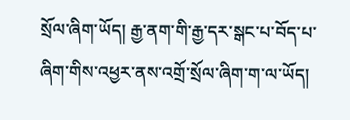སྲོལ་ཞིག་ཡོད། རྒྱ་ནག་གི་རྒྱ་དར་སྒང་པ་བོད་པ་ཞིག་གིས་འཕྱར་ནས་འགྲོ་སྲོལ་ཞིག་ག་ལ་ཡོད།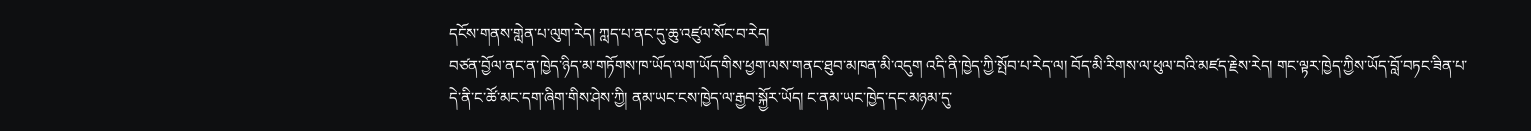དངོས་གནས་གླེན་པ་ལུག་རེད། ཀླད་པ་ནང་དུ་ཆུ་འཛུལ་སོང་བ་རེད།
བཙན་བྱོལ་ནང་ན་ཁྱེད་ཉིད་མ་གཏོགས་ཁ་ཡོད་ལག་ཡོད་གིས་ཕྱག་ལས་གནང་ཐུབ་མཁན་མི་འདུག འདི་ནི་ཁྱེད་ཀྱི་སྤོབ་པ་རེད་ལ། བོད་མི་རིགས་ལ་ཕུལ་བའི་མཛད་རྗེས་རེད། གང་ལྟར་ཁྱེད་ཀྱིས་ཡོད་བློ་བཏང་ཟིན་པ་དེ་ནི་ང་ཚོ་མང་དག་ཞིག་གིས་ཤེས་ཀྱི། ནམ་ཡང་ངས་ཁྱེད་ལ་རྒྱབ་སྐྱོར་ཡོད། ང་ནམ་ཡང་ཁྱེད་དང་མཉམ་དུ་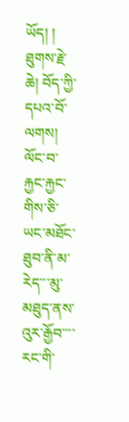ཡོད། །
ཐུགས་རྗེ་ཆེ། བོད་ཀྱི་དཔའ་བོ་ལགས།
ལོང་བ་རྐྱང་རྐྱང་གིས་ཅི་ཡང་མཐོང་ཐུབ་ནི་མ་རེད་་་མུ་མཐུད་ནས་འུར་རྒྱོབ་་་་རང་གི་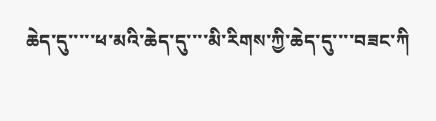ཆེད་དུ་་་་་ཕ་མའི་ཆེད་དུ་་་་མི་རིགས་ཀྱི་ཆེད་དུ་་་་བཟང་ཀི